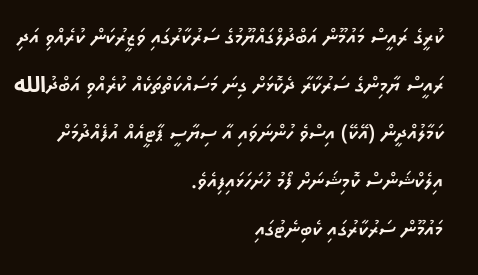ކުރީގެ ރައީސް މައުމޫން އަބްދުލްގައްޔޫމުގެ ސަރުކާރުގައި ވަޒީރުކަން ކުރެއްވި އަދި ރައީސް ޔާމިންގެ ސަރުކާރާ ދެކޮޅަށް ގިނަ މަސައްކަތްތަކެއް ކުރެއްވި އަބްދުالله ކަމާލުއްދީން (އޭކޭ) އިސްވެ ހުންނަވައި އާ ސިޔާސީ ޕާޓީއެއް އުފެއްދުމަށް އިލެކްޝަންސް ކޮމިޝަނަށް ފޯމު ހުށަހަޅައިފިއެވެ.
މައުމޫން ސަރުކާރުގައި ކެބިނެޓުގައި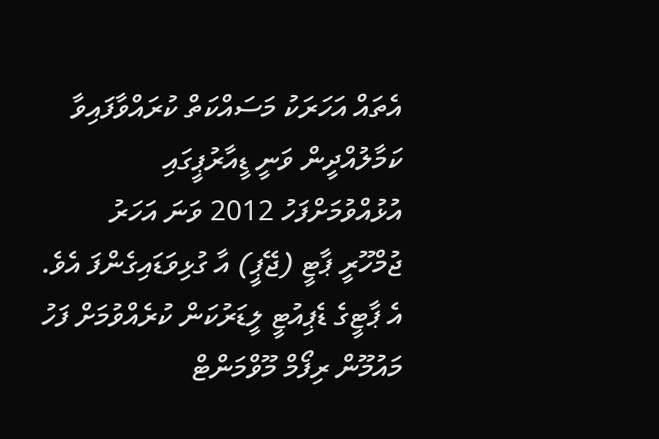އެތައް އަހަރަކު މަސައްކަތް ކުރައްވާފައިވާ ކަމާލުއްދީން ވަނީ ޑީއާރުޕީގައި އުޅުއްވުމަށްފަހު 2012 ވަނަ އަހަރު ޖުމްހޫރީ ޕާޓީ (ޖޭޕީ) އާ ގުޅިވަޑައިގެންފަ އެވެ. އެ ޕާޓީގެ ޑެޕިއުޓީ ލީޑަރުކަން ކުރެއްވުމަށް ފަހު މައުމޫން ރިފޯމް މޫވްމަންޓް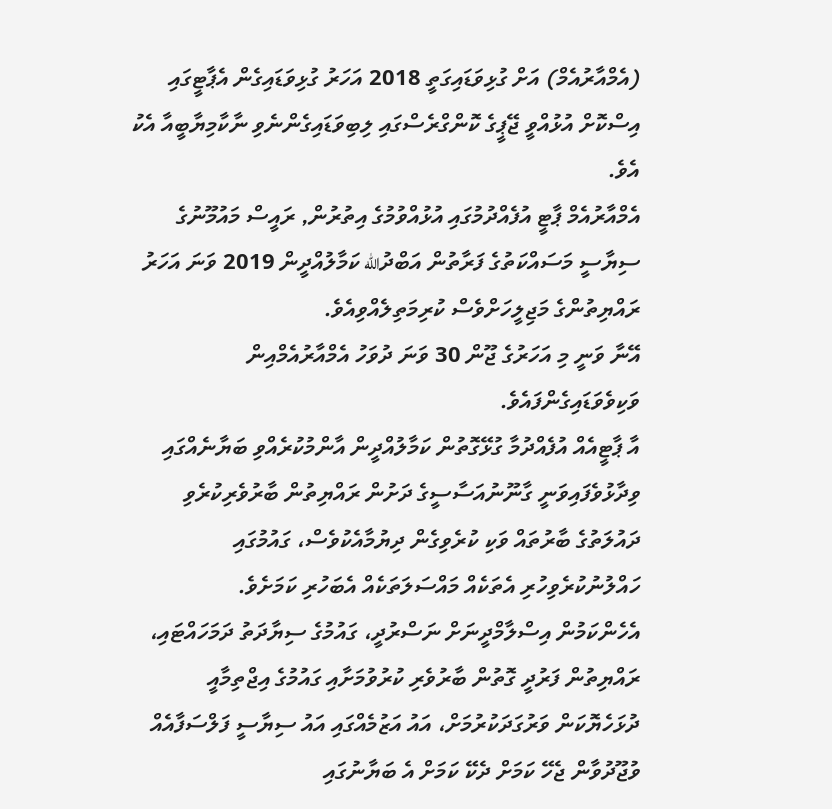(އެމްއާރުއެމް) އަށް ގުޅިވަޑައިގަތީ 2018 އަހަރު ގުޅިވަޑައިގެން އެޕާޓީގައި އިސްކޮށް އުޅުއްވީ ޖޭޕީގެ ކޮންގްރެސްގައި ލިބިވަޑައިގެންނެވި ނާކާމިޔާބީއާ އެކު އެވެ.
އެމްއާރުއެމް ޕާޓީ އުފެއްދުމުގައި އުޅުއްވުމުގެ އިތުރުން, ރައީސް މައުމޫނުގެ ސިޔާސީ މަސައްކަތުގެ ފަރާތުން އަބްދުالله ކަމާލުއްދީން 2019 ވަނަ އަހަރު ރައްޔިތުންގެ މަޖިލީހަށްވެސް ކުރިމަތިލެއްވިއެވެ.
އޭނާ ވަނީ މި އަހަރުގެ ޖޫން 30 ވަނަ ދުވަހު އެމްއާރުއެމްއިން ވަކިވެވަޑައިގެންފައެވެ.
އާ ޕާޓީއެއް އުފެއްދުމާ ގުޅޭގޮތުން ކަމާލުއްދީން އާންމުކުރެއްވި ބަޔާނެއްގައި ވިދާޅުވެފައިވަނީ ގާނޫނުއަސާސީގެ ދަށުން ރައްޔިތުން ބާރުވެރިކުރެވި ދައުލަތުގެ ބާރުތައް ވަކި ކުރެވިގެން ދިޔުމާއެކުވެސް، ގައުމުގައި ހައްލުނުކުރެވިހުރި އެތަކެއް މައްސަލަތަކެއް އެބަހުރި ކަމަށެވެ.
އެހެންކަމުން އިސްލާމްދީނަށް ނަސްރުދީ، ގައުމުގެ ސިޔާދަތު ދަމަހައްޓައި، ރައްޔިތުން ފަރުދީ ގޮތުން ބާރުވެރި ކުރުވުމަށާއި ގައުމުގެ އިޖްތިމާއީ ދުޅަހެޔޮކަން ވަރުގަދަކުރުމަށް، އައު އަޒުމެއްގައި އައު ސިޔާސީ ފަލްސަފާއެއް ވުޖޫދުވާން ޖެހޭ ކަމަށް ދެކޭ ކަމަށް އެ ބަޔާނުގައި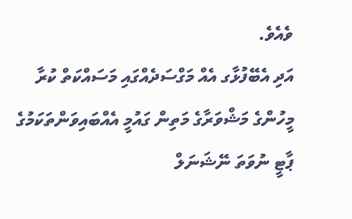ވެއެވެ.
އަދި އެބޭފުޅާގ އެއް މަގްސަދެއްގައި މަސައްކަތް ކުރާ މީހުންގެ މަޝްވަރާގެ މަތިން ގައުމީ އެއްބައިވަންތަކަމުގެ ޕާޓީ ނުވަތަ ނޭޝަނަލް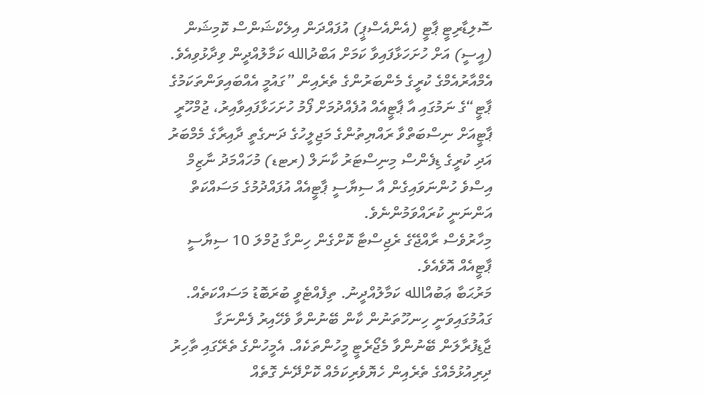ސޮލިޑާރިޓީ ޕާޓީ (އެންއެސްޕީ) އުފައްދަން އިލެކްޝަންސް ކޮމިޝަން (އީސީ) އަށް ހުށަހަޅާފައިވާ ކަމަށް އަބްދުالله ކަމާލުއްދީން ވިދާޅުވިއެވެ.
އެމްއާރުއެމްގެ ކުރީގެ މެންބަރުންގެ ތެރެއިން ”ގައުމީ އެއްބައިވަންތަކަމުގެ ޕާޓީ“ގެ ނަމުގައި އާ ޕާޓީއެއް އުފެއްދުމަށް ފޯމު ހުށަހަޅާފައިވާއިރު، ޖުމްހޫރީ ޕާޓީއަށް ނިސްބަތްވާ ރައްޔިތުންގެ މަޖިލީހުގެ ދަނގެތީ ދާއިރާގެ މެމްބަރު އަދި ކުރީގެ ޑިފެންސް މިނިސްޓަރު ކާނަލް (ރޓޑ) މުހައްމަދު ނާޒިމް އިސްވެ ހުންނަވައިގެން އާ ސިޔާސީ ޕާޓީއެއް އުފައްދުމުގެ މަސައްކަތް އަންނަނީ ކުރައްވަމުންނެވެ.
މިހާރުވެސް ރާއްޖޭގެ ރެޖިސްޓާ ކޮށްގެން ހިންގާ ޖުމްލަ 10 ސިޔާސީ ޕާޓީއެއް އޮވެއެވެ.
މަރުޙަބާ ޢަބުއްالله ކަމާލުއްދީނު. ތިފެއްޓެވީ ބުރަބޮޑު މަސައްކަތެއް. ގައުމުގައިވަނީ ހިނހޫތަނުން ކާން ބޭނުންވާ ވެހޭއިރު ފެންނަގާ ޖާޑިފުރާލަން ބޭނުންވާ މެޖޯރެޓީ މީހުންތަކެއް. އެމީހުންގެ ތެރޭގައި ތާހިރު ދިރިއުޅުމެއްގެ ތެރެއިން ހެޔޮވެރިކަމެއް ކޮށްދޭނެ ގޮތެއް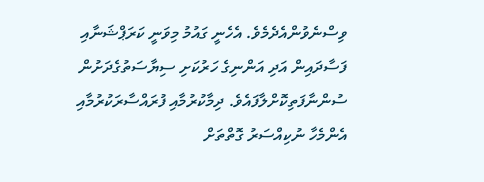ވިސްނެވުންއެދެމެވެ. އެހެނީ ގައުމު މިވަނީ ކަރަޕްޝަނާއި ފަސާދައިން އަދި އަންނިގެ ހަރުކަށި ސިޔާސަތުގެދަށުން ސުންނާފަތިކޮށްލާފައެވެ. ދިމާކުރުމާއި ފުރައްސާރަކުރުމާއި އެންމެހާ ނުކިއްސަރު ގޮތްތަށް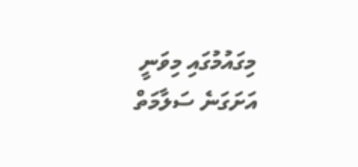މިގައުމުގައި މިވަނީ އަށަގަނެ ސަލާމަތް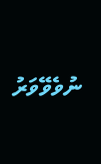ނުވެވޭވަރު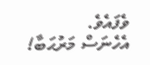ވެފައެވެ.
އެހެނަސް މަރުޙަބާ!